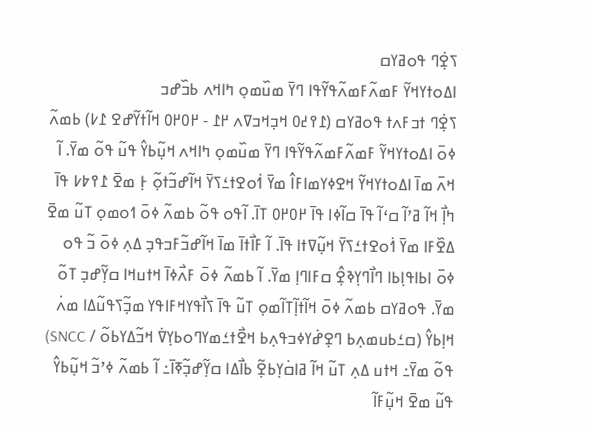ߖߐ߲߭ߣ ߟߋߥߌߛ
ߊߡߋߙߌߞߌ߬ ߓߘߍ߬ߓߘߍ߬ߟߌ߬ߟߊ ߣߌ߫ ߘߎ߰ߘߋ߲ ߤߊߞߍ ߕߏ߰ߝߏ
ߖߐ߲߭ߣ ߙߏߓߍߙ ߟߋߥߌߛ (߁߉߄߀ ߞߏ߲ߞߏߜߍ ߂߁ - ߂߀߂߀ ߞߊ߬ߙߌ߬ߝߐ ߁߇) ߕߘߍ߬ ߦߋ߫ ߊߡߋߙߌߞߌ߬ ߓߘߍ߬ߓߘߍ߬ߟߌ߬ߟߊ ߣߌ߫ ߘߎ߰ߘߋ߲ ߤߊߞߍ ߞߎ߲߬ߕߌ߮ ߟߎ߬ ߟߋ߬ ߘߌ߫. ߊ߬ ߞߍ߫ ߘߊ߫ ߊߡߋߙߌߞߌ߬ ߞߐߦߌߘߊߓߊ߮ ߘߌ߫ ߗ߭ߋߐߙߑߖߌ߫ ߞߊ߬ߝߏ߬ߙߋ߲߬ ߅߲ ߘߐ߫ ߁߉߈߇ ߟߊ߫ ߤߊ߲߯ ߞߊ߬ ߥߴߊ߬ ߛߵߊ߬ ߟߊ߫ ߛߊ߬ߦߊ ߟߊ߫ ߂߀߂߀ ߠߊ߫. ߊ߬ߟߋ ߟߋ߬ ߕߘߍ߬ ߦߋ߫ ߗߋߘߋ߲ ߠߎ߬ ߘߐ߫ ߡߐ߰ߓߊ ߘߌ߫ ߗ߭ߋߐߙߑߖߌ߫ ߞߎ߲߬ߜߙߊ ߟߊ߫. ߊ߬ ߓߊ߯ߙߊ߫ ߘߊ߫ ߞߊ߬ߝߏ߬ߓߏߟߏ߲ ߡߍ߲ ߦߋ߫ ߏ߬ ߟߋ ߦߋ߫ ߊߕߊߟߊ߲ߕߊ ߣߊ߯ߣߌ߲ߢߐ߲߮ ߛߓߊߣߊ߲ ߘߌ߫. ߊ߬ ߕߘߍ߬ ߦߋ߫ ߓߍ߯ߦߊ߫ ߞߙߎߞߊ ߛߌ߲߬ߝߏ߲ ߠߋ߬ ߘߌ߫. ߟߋߥߌߛ ߕߘߍ߬ ߦߋ߫ ߞߊ߬ߙߊ߲߬ߠߊ߬ߘߋ߲ ߠߎ߬ ߟߊ߫ ߖߊ߯ߟߌߞߓߊߟߌ ߘߏ߲߬ߖߟߎ߬ߡߊ ߘߍ߭ ߞߊ߲ߕߌ߮ (ߛߑߕߎߘߍ߲ߕ ߣߐ߲ߝ߭ߌߦߏߟߍ߲ߕ ߞߐ߯ߙߑߘߌߣߋߕߌ߲ߜ߭ ߞߏ߬ߡߌߕߋ߬ / SNCC) ߟߋ߬ ߘߌ߫߸ ߞߙߎ ߡߍ߲ ߠߎ߬ ߞߊ߬ ߥߊߛ߭ߌ߲ߕߐ߲߬ ߕߊ߯ߡߊ ߛߌ߲߬ߝߏ߲߬ߧߊ߫߸ ߊ߬ ߕߘߍ߬ ߦߴߏ߬ ߞߎ߲߬ߕߌ߮ ߟߎ߬ ߘߐ߫ ߞߎ߲߬ߓߊ߬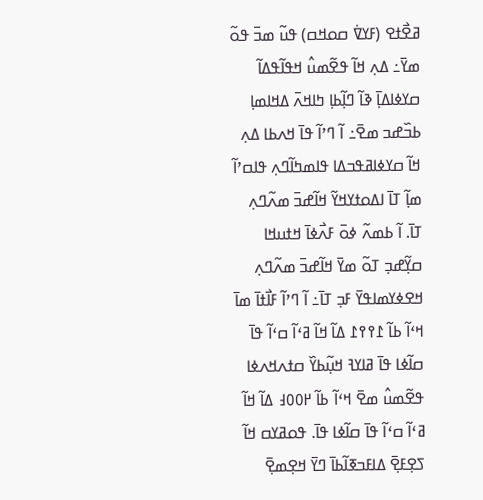ߥߐ߯ߙߐ (ߓߌߜ߭ ߛߋߞߛ) ߟߎ߬ ߘߏ߫ ߟߋ߬ ߘߌ߫߸ ߡߍ߲ ߞߊ߬ ߟߐ߬ߘߎ߮ ߞߟߊ߬ߟߡߊ߬ ߛߌߦߊߡߊ߲߫ ߢߊ߬ ߣߊ߲߬ߕߊ߲ ߤߊߞߍ߫ ߡߞߊߘߊ߲ ߕߏ߰ߝߏ ߘߐ߫߸ ߊ߬ ߣߴߊ߬ ߟߊ߫ ߞߍߕߊ ߡߍ߲ ߞߊ߬ ߛߌߦߊߥߟߏߡߊ ߟߊߘߤߊ߬ߣߍ߲ ߟߊߛߴߊ߬ ߘߊ߲߬ ߠߊ߫ ߊߡߋߙߌߞߌ߬ ߞߊ߬ߝߏ߫ ߘߍ߬ߣߍ߲ ߠߊ߫. ߊ߬ ߕߘߍ߬ ߦߋ߫ ߓߍ߯ߦߊ߫ ߞߙߎߞߊ ߛߌ߲߬ߝߏ߲ ߠߋ߬ ߘߌ߫ ߞߊ߬ߝߏ߫ ߘߍ߬ߣߍ߲ ߞߐߦߌߘߊߟߌ߫ ߓߏ߲ ߠߊ߫߸ ߊ߬ ߣߴߊ߬ ߓߊ߯ߙߊ߫ ߘߊ߫ ߞߵߊ߬ ߕߊ߬ ߁߉߉߁ ߡߊ߬ ߞߊ߬ ߥߵߊ߬ ߛߵߊ߬ ߟߊ߫ ߛߊ߬ߦߊ ߟߊ߫ ߥߊߌߔ ߞߎ߲߬ߕߌ߰ ߛߙߍߞߍߦߊ ߟߐ߬ߘߎ߮ ߘߐ߫ ߞߵߊ߬ ߕߊ߬ ߂߀߀߃ ߡߊ߬ ߞߊ߬ ߥߵߊ߬ ߛߵߊ߬ ߟߊ߫ ߛߊ߬ߦߊ ߟߊ߫. ߟߋߥߌߛ ߞߊ߬ ߖߐ߲ߓߐ߲߫ ߡߊߓߏߧߊ߬ߕߊ߫ ߣߌ߫ ߞߐ߲ߘߐ߲߫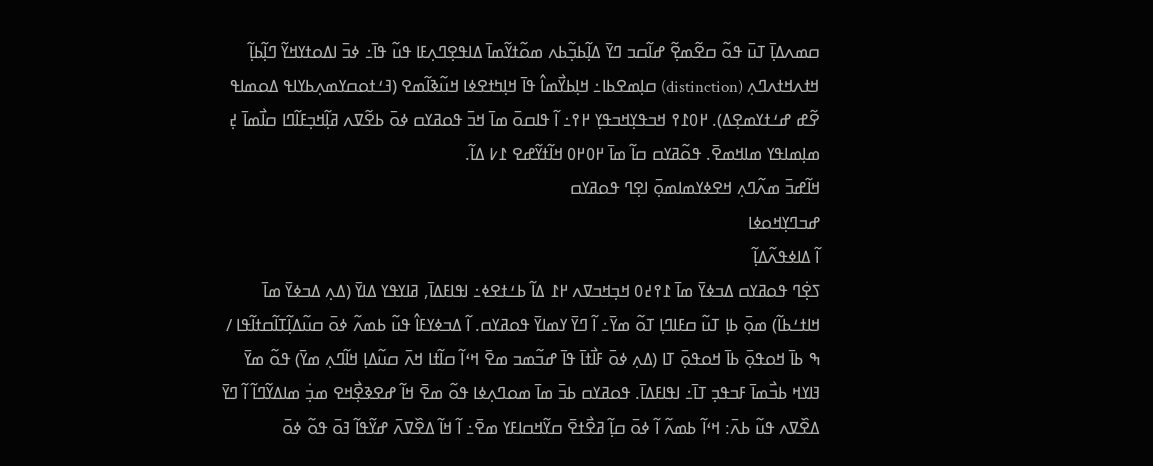ߛߘߍߡߊ߲߫ ߠߎ߫ ߟߋ߬ ߛߐ߬ߘߐ߲߬ ߝߊ߬ߛߏ ߣߌ߫ ߡߊ߲߬ߕߏ߲߬ߕߍ ߘߋ߬ߙߌ߬ߘߊ߫ ߡߊߟߐ߲ߣߍ߲ߓߊ ߟߎ߬ ߟߊ߫߸ ߦߏ߫ ߊߡߋߙߌߞߌ߬ ߣߊ߲߬ߕߊ߲߬ ߞߙߍߞߙߍߣߍ߲ (distinction) ߛߊ߲ߘߐߕߊ߸ ߞߊ߲ߕߌ߯ߘߊ߮ ߟߊ߫ ߞߊ߲ߤߙߐߦߊ ߞߎ߬ߢߊ߬ߘߐ (ߔߑߙߋߛߌߘߍ߲ߕߌߊߟ ߡߋߘߊߟ ߐ߬ߝ ߝߑߙߌߘߐ߲ߡ). ߂߀߁߉ ߞߏߟߌ߲ߞߏߟߌ߲ ߂߉߸ ߊ߬ ߟߊߛߋ߫ ߘߊ߫ ߞߏ߫ ߟߋߥߌߛ ߦߋ߫ ߕߐ߬ߜߍ ߥߊ߲߬ߞߏ߲ߓߊ߬ߣߊ ߛߊ߯ߘߊ߫ ߄߲ ߘߊ߲ߘߊߟߌ ߘߊߞߘߐ߫. ߟߋ߬ߥߌߛ ߛߊ߬ ߘߊ߫ ߂߀߂߀ ߞߊ߬ߙߌ߬ߝߐ ߁߇ ߡߊ߬.
ߞߊ߬ߝߏ߫ ߘߍ߬ߣߍ߲ ߞߐߦߌߘߊߘߋ߲߫ ߊߐ߲ߣ ߟߋߥߌߛ
ߝߏߣߌ߲ߞߋߦߊ
ߊ߬ ߡߊߦߟߍ߬ߡߊ߲߬
ߖߐ߲߭ߣ ߟߋߥߌߛ ߡߏߦߌ߫ ߘߊ߫ ߁߉߄߀ ߞߏ߲ߞߏߜߍ ߂߁ ߡߊ߬ ߕߑߙߐߦ߸ ߊߟߊߓߡߊ߫, ߥߊߌߟߌ ߡߊߌ߫ (ߡߍ߲ ߡߏߦߌ߫ ߘߊ߫ ߞߊߙߑߕߊ߬) ߘߋ߲߫ ߕߊ߲ ߠߎ߬ ߛߓߊߣߊ߲ ߠߋ߬ ߘߌ߫߸ ߊ߬ ߣߌ߫ ߌߘߊߌ߫ ߟߋߥߌߛ. ߊ߬ ߡߏߦߌߓߊ߮ ߟߎ߬ ߕߘߍ߬ ߦߋ߫ ߛߎ߬ߡߊ߲߬ߠߊ߬ߛߙߊ߬ߟߊ / ߒ ߕߊ߫ ߞߋߟߋ߲߫ ߕߊ߫ ߞߋߟߋ߲߫ ߠߊ (ߡߍ߲ ߦߋ߫ ߓߊ߯ߙߊ߫ ߟߊ߫ ߝߏ߬ߘߏ ߘߐ߫ ߞߵߊ߬ ߛߊ߬ߙߊ ߞߍ߫ ߛߎ߬ߡߊ߲ ߞߊ߬ߣߍ߲ ߘߌ߫) ߟߋ߬ ߘߌ߫ ߔߊߌߞ ߕߏ߯ߘߊ߫ ߓߏߟߏ߲ ߠߊ߫߸ ߊߟߊߓߡߊ߫. ߟߋߥߌߛ ߕߏ߫ ߘߊ߫ ߘߋߣߍ߲ߦߊ ߟߋ߬ ߘߐ߫ ߞߊ߬ ߝߐߢߐ߲߯ߞߐ ߘߏ߲߭ ߘߊߡߌ߬ߣߊ߬ ߊ߬ ߣߌ߫ ߡߐ߰ߜߍ ߟߎ߬ ߕߍ߫: ߞߵߊ߬ ߕߘߍ߬ ߊ߬ ߦߋ߫ ߛߊ߲߬ ߥߐ߯ߙߐ߫ ߛߌ߬ߞߛߊߓߌ ߘߐ߫߸ ߊ߬ ߞߊ߬ ߡߐ߰ߜߍ߫ ߝߌ߬ߟߊ߬ ߔߋ߫ ߟߋ߬ ߦߋ߫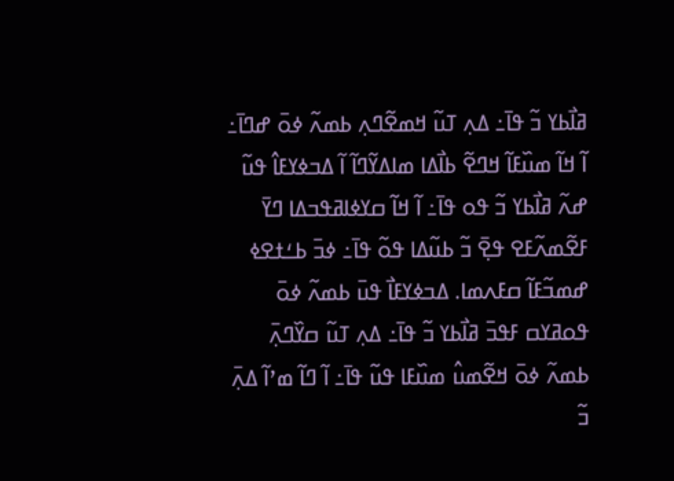ߥߊ߯ߕߌ ߏ߬ ߟߊ߫߸ ߡߍ߲ ߠߎ߬ ߞߘߐ߬ߣߍ߲ ߕߘߍ߬ ߦߋ߫ ߝߣߊ߫߸ ߊ߬ ߞߊ߬ ߘߎ߰ߓߊ߬ ߞߣߐ߬ ߕߊ߯ߡߊ ߘߊߡߌ߬ߣߊ߬ ߊ߬ ߡߏߦߌߓߊ߮ ߟߎ߬ ߝߍ߬ ߥߊ߯ߕߌ ߏ߬ ߟߋ ߟߊ߫߸ ߊ߬ ߞߊ߬ ߛߌߦߊߥߟߏߡߊ ߣߌ߫ ߓߐ߬ߘߍ߬ߓߐ ߟߐ߲߫ ߏ߬ ߕߎ߬ߡߊ ߟߋ߬ ߟߊ߫߸ ߦߏ߫ ߕߑߙߐߦ ߝߘߏ߬ߓߊ߬ ߛߓߍߘߊ. ߡߏߦߌߓߊ߯ ߟߎ߫ ߕߘߍ߬ ߦߋ߫ ߟߋߥߌߛ ߓߟߏ߫ ߥߊ߯ߕߌ ߏ߬ ߟߊ߫߸ ߡߍ߲ ߠߎ߬ ߛߌ߰ߣߍ߲߫ ߕߘߍ߬ ߦߋ߫ ߞߐ߬ߘߎ߮ ߘߎ߰ߓߊ ߟߎ߬ ߟߊ߫߸ ߊ߬ ߣߊ߬ ߘߴߊ߬ ߡߍ߲߫ ߏ߬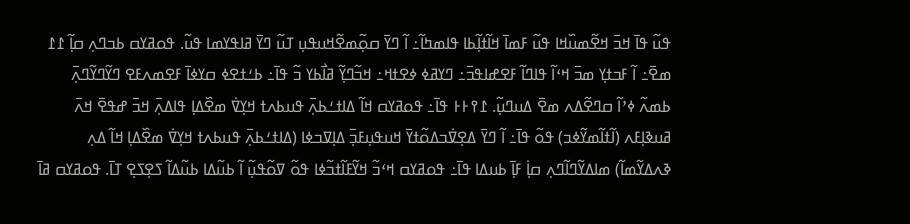ߟߎ߬ ߟߊ߫ ߞߏ߫ ߞߐ߬ߘߎ߰ߞߊ ߟߎ߬ ߓߘߊ߫ ߞߊ߬ߙߊ߲߬ߕߊ ߟߊߘߤߊ߬߸ ߊ߬ ߣߌ߫ ߛߋ߲߬ߘߐ߬ߞߎߟߎ߲ ߠߎ߬ ߣߌ߫ ߥߊߟߌߘߊ ߟߎ߬. ߟߋߥߌߛ ߕߏߣߍ߲ ߛߊ߲߬ ߁߁ ߘߐ߫߸ ߊ߬ ߓߏߙߌ߲ ߘߏ߫ ߞߵߊ߬ ߟߊߣߊ߬ ߓߐߝߊߟߏ߫߸ ߣߌߥߦ ߦߐߙߞ߸ ߞߏ߬ߣߌ߲߬ ߥߊ߯ߕߌ ߏ߬ ߟߊ߫߸ ߕߑߙߐߦ ߛߌߦߊ߫ ߓߐߘߍߓߐ ߣߌ߬ߣߌ߬ߣߍ߲߫ ߕߘߍ߬ ߦߴߊ߬ ߛߣߐ߬ߡߍ ߘߐ߫ ߡߎߣߎ߲߬. ߁߉߅߅ ߟߊ߫߸ ߟߋߥߌߛ ߞߊ߬ ߡߊߙߑߕߍ߲߫ ߟߎߕߍߙ ߞߌ߲ߜ߭ ߘߐ߰ߡߊ߲ ߟߊߡߍ߲߫ ߞߏ߫ ߝߟߐ߫ ߞߍ߫ ߥߎߢߊ߲ߓߍ (ߊ߬ߙߊ߬ߘߌ߬ߦߏ) ߟߋ߬ ߟߊ߫߸ ߊ߬ ߣߌ߫ ߡߐ߲ߜ߭ߏߡߋ߬ߙߌ߫ ߞߎߟߎ߲ߓߏ߲߫ ߡߊ߲ߜߏߦߊ (ߡߊߙߑߕߍ߲߫ ߟߎߕߍߙ ߞߌ߲ߜ߭ ߘߐ߰ߡߊ߲ ߞߊ߬ ߡߍ߲ ߢߍߡߌ߬ߘߊ߬) ߘߊߡߌ߬ߣߊ߬ߣߍ߲ ߛߊ߲߭ ߓߊ߲߫ ߕߎߡߊ ߟߊ߫߸ ߟߋߥߌߛ ߞߵߏ߬ ߞߌ߬ߓߊ߬ߙߏ߬ߦߊ ߟߋ߬ ߜߋ߬ߟߎ߲߬ ߊ߬ ߕߎ߬ߡߊ ߕߎ߬ߡߊ߬ ߖߐ߲ߖߐ߲ ߠߊ߫. ߟߋߥߌߛ ߥߊ߫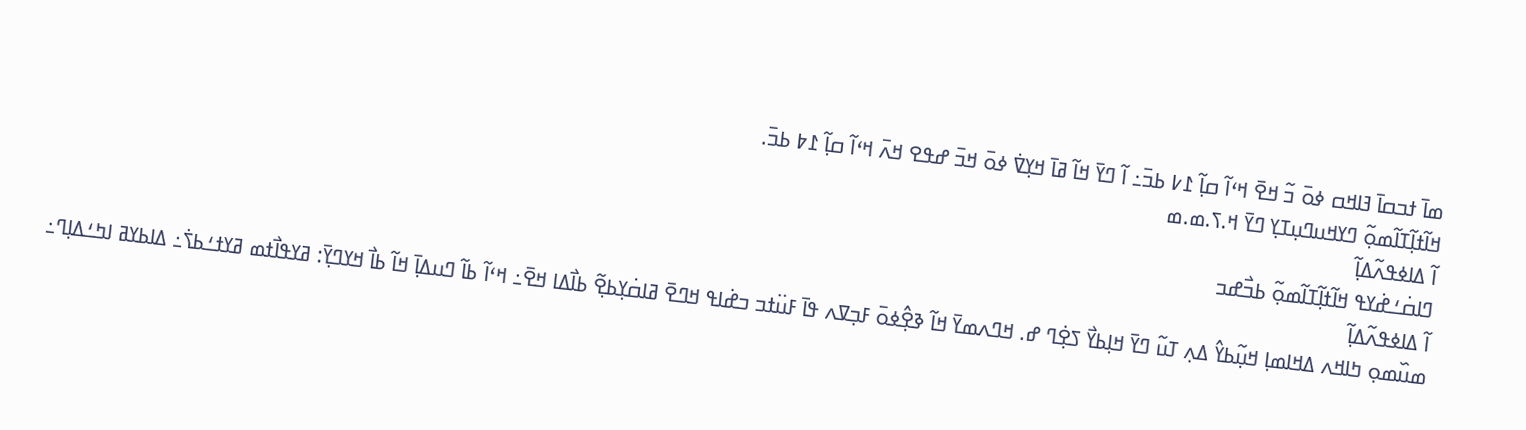ߘߊ߫ ߙߏߛߊ߫ ߔߊߞߛ ߦߋ߫ ߏ߬ ߞߐ߫ ߞߵߊ߬ ߛߊ߲߬ ߁߇ ߕߏ߫߸ ߊ߬ ߣߌ߫ ߞߊ߬ ߥߊ߫ ߞߌ߲ߜ߭ ߦߋ߫ ߞߏ߫ ߝߟߐ ߞߍ߫ ߞߵߊ߬ ߛߊ߲߬ ߁߈ ߕߏ߫.
ߞߊ߬ߙߊ߲߬ߠߊ߬ߘߋ߲߬ ߣߌߞߎߣߎ߲ߠߌ߲ ߣߌ߫ ߞ.ߖ.ߘ.ߘ
ߊ߬ ߡߊߦߟߍ߬ߡߊ߲߬
ߣߊߛ߭ߑߝ߭ߌߟ ߞߊ߬ߙߊ߲߬ߠߊ߬ߘߋ߲߬ ߕߏ߯ߝߏ
ߊ߬ ߡߊߦߟߍ߬ߡߊ߲߬
ߘߎ߰ߘߋ߲ ߤߊߞߍ ߡߞߊߘߊ߲ ߞߎ߲߬ߕߌ߮ ߡߍ߲ ߠߎ߬ ߣߌ߫ ߞߊ߲ߕߌ߯ ߖߐ߲߭ߣ ߝ. ߞߣߍߘߌ߫ ߞߊ߬ ߢߐ߲߮ߦߋ߫ ߓߏ߲ߜߍ ߟߊ߫ ߓߎ߳ߙߏ ߏߝ߭ߊߟ ߞߣߐ߫ ߥߊߛ߭ߌ߲ߕߐ߲߬ ߕߊ߯ߡߊ ߞߐ߫߸ ߞߵߊ߬ ߕߊ߬ ߣߎߡߊ߲߫ ߞߊ߬ ߕߊ߯ ߞߌߣߌ߲߫: ߥߌߟߊ߯ߙߘ ߥߌߙߑߕߖ߭߸ ߡߊߕߌߥ ߊߤߑߡߊ߲ߣ߸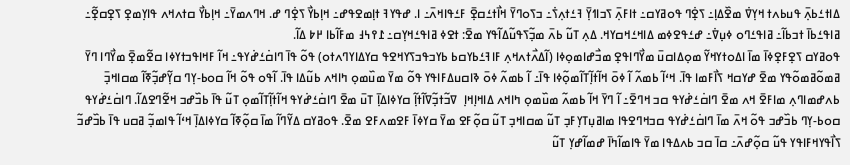ߡߊߙߑߕߍ߲߫ ߟߎߕߍߙ ߞߌ߲ߜ߭ ߘߐ߰ߡߊ߲߸ ߖߐ߲߭ߣ ߟߋߥߌߛ߸ ߙߊߓߍ߲߫ ߖߏߊߗߌ߲߫ ߔߑߙߍ߲ߖ߭߸ ߏߖߋߣߌ߫ ߞߊ߯ߙߑߛߐ߲߫ ߓߑߟߊߞߍ߫߸ ߊ. ߝߟߌߔ ߙߊ߲ߘߐߟߝ߸ ߞߊ߲ߕߌ߯ ߖߐ߲߭ߣ ߝ. ߞߣߍߘߌ߫߸ ߞߊ߲ߕߌ߯ ߛߙߍߞߍ ߟߊߌ߲ߘߐ߲ ߖߐ߲ߛߐ߲߬߸ ߥߊߟߑߕߊ߫ ߙߏߕߊ߬߸ ߥߊߟߑߣߋ ߦߎ߲ߜ߭߸ ߝߑߟߐߦߘ ߡߊߞߑߞߛߌߞ. ߡߍ߲ ߠߎ߬ ߕߍ߫ ߘߏ߲߬ߖߟߎ߬ߡߊ߬ߟߌ ߘߐ߫: ߙߐߦ ߥߊߟߑߞߌ߲ߛ߸ ߁߉߆߃ ߘߓߊ߬ߕߊ ߂߈ ߡߊ߬.
ߟߋߥߌߛ ߖߐ߲ߓߐ߲ߦߊ߫ ߘߊ߫ ߊߡߋߙߌߞߌ߬ ߘߋ߲ߡߊߛߎ߫ ߘߌ߯ߣߊߟߐ߲ ߘߏ߯ߝߊߘߋ߲ߦߊ (ߊ߬ߡߍ߯ߙߍߞߍ߲ ߓߊߔߑߕߌߛߕ ߕߌߏߟߏߖߌߞߐߟ ߛߌߡߊߌߣߍߙߋ) ߟߋ߬ ߟߊ߫ ߣߊߛ߭ߑߝ߭ߌߟ߸ ߞߊ߬ ߓߞߊߟߏߙߌߦߊ ߛߐ߬ߘߐ߲߫ ߘߌ߯ߣߊ ߣߌ߫ ߥߘߋ߬ߥߘߋ߬ߟߌ ߘߐ߫ ߝߌߛߞ ߖߊ߯ߓߘߊ ߟߊ߫. ߞߵߊ߬ ߕߘߍ߬ ߊ߬ ߦߋ߫ ߞߊ߬ߙߊ߲߬ߠߊ߬ߘߋ߲߬ߦߊ ߟߊ߫߸ ߊ߬ ߕߘߍ߬ ߦߋ߫ ߢߊߛߎߡߓߊߟߌ ߟߋ߬ ߘߌ߫ ߘߎ߰ߘߋ߲ ߤߊߞߍ ߕߎ߬ߡߊ ߟߊ߫. ߊ߬ߟߋ ߟߋ߬ ߞߊ߬ ߛߋߕ-ߌ߲ߣ ߛߌ߲߬ߝߏ߲߬ߧߊ߬ ߘߛߊߞߏ߲߫ ߕߍߝߘߊߣߍ߲ ߘߊߓߐ߫ ߞߍ ߘߐ߫ ߣߊߛ߭ߑߝ߭ߌߟ ߛߏ ߞߣߐ߫߸ ߊ߬ ߣߌ߫ ߞߊ߬ ߕߘߍ߬ ߘߎ߰ߘߋ߲ ߤߊߞߍ ߡߊߞߊ߲ߞߊ߲  ߜߏ߬ߙߏ߲߬ߜߊ߬ߙߊ߲߬ ߛߌߦߊߡߊ߲߫ ߠߎ߫ ߘߐ߫ ߣߊߛ߭ߑߝ߭ߌߟ ߞߊ߬ߙߊ߲߬ߠߊ߬ߘߋ߲ ߠߎ߬ ߟߊ߫ ߕߏ߰ߝߏ ߞߐ߬ߣߐߡߊ߬. ߣߊߛ߭ߑߝ߭ߌߟ ߛߋߕ-ߌ߲ߣ ߕߏ߰ߝߏ ߟߋ߬ ߞߍ߫ ߘߊ߫ ߣߊߛ߭ߑߝ߭ߌߟ ߛߏߞߣߐߟߊ ߘߊߥߎ߲ߠߌ߲ߓߏ߲ ߠߎ߬ ߘߛߊߞߏ߲ ߠߎ߬ ߛߋ߲߬ߓߐ ߘߌ߫ ߛߌߦߊ߫ ߓߐߘߍߓߐ ߘߐ߫. ߟߋߥߌߛ ߡߌ߬ߣߊ߬ ߘߊ߫ ߛߋ߲߬ߧߊ߬ ߛߌߦߊߡߊ߲߫ ߞߵߊ߬ ߟߊߘߏ߲߬ ߥߛߎ ߟߊ߫ ߕߏ߰ߝߏ߬ ߖߊ߯ߟߌߞߓߊߟߌ ߟߎ߬ ߛߋ߲߬ߝߍ߫߸ ߛߊ߫ ߛߏ ߕߍߡߟߊ ߘߌ߫ ߟߊߘߊ߬ߤߊ߫ ߝߘߊ߬ߝߌ߲ ߠߎ߬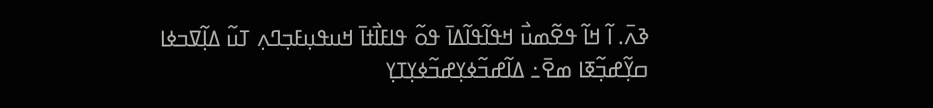ߢߍ߫. ߊ߬ ߞߊ߬ ߟߐ߬ߘߎ߯ ߞߟߊ߬ߟߊ߬ߡߊ߫ ߟߋ߬ ߟߊߓߊ߯ߙߊ߫ ߞߎߟߎ߲ߓߏ߲ߣߍ߲ ߠߎ߬ ߡߊ߲߬ߜߏߦߊ ߛߌ߲߬ߝߏ߲߬ߧߊ ߘߐ߫߸ ߡߊ߬ߝߏ߬ߦߌ߲ߝߏ߬ߦߌ߲ߠߌ߲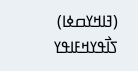(ߔߊߞߌߛߦߊ) ߖߊ߯ߟߌߞߓߊߟߌ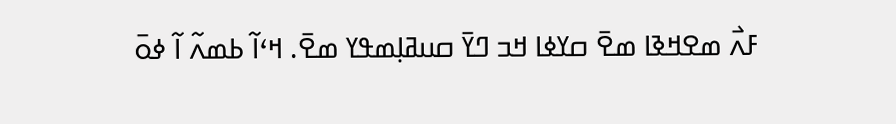ߓߍ߯ ߘߐߞߢߊ ߘߐ߫ ߛߌߦߊ ߞߏ ߣߌ߫ ߛߎߥߊ߲ߘߟߌ ߘߐ߫. ߞߵߊ߬ ߕߘߍ߬ ߊ߬ ߦߋ߫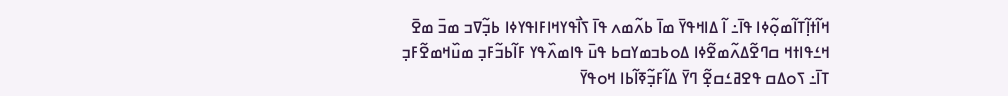ߞߊ߬ߙߊ߲߬ߠߊ߬ߘߋ߲߬ߦߊ ߟߊ߫߸ ߊ߬ ߡߊߞߟߌ߫ ߘߊ߫ ߕߍ߬ߘߍ ߟߊ߫ ߖߊ߯ߟߌߞߊߓߊߟߌߦߊ ߕߏ߲߬ߜߏ ߘߏ߫ ߘߐ߫ ߞߑߟߊߙߞ ߛߣߐ߬ߡߍ߬ߘߐ߬ߦߊ ߡߋߕߏߘߌߛߕ ߟߎ߫ ߟߊߘߍ߰ߟߌ ߓߊ߬ߕߏ߬ߓߏ߲ ߘߎ߰ߞߘߐ߬ߓߏ߲ ߠߊ߫߸ ߖߋߡߛ ߟߐߥߑߛߐ߲߬ ߣߌ߫ ߡߊ߬ߓߏ߲߬ߧߊ߬ߕߊ ߞߋߟߌ߫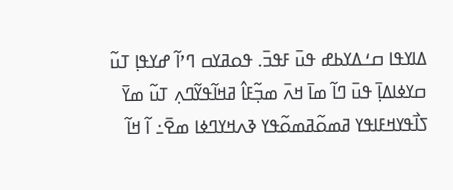ߡߊߌߟߊ ߛߑߡߌߕߝ ߟߎ߫ ߓߟߏ߫. ߟߋߥߌߛ ߣߴߊ߬ ߝߌߟߊ߲ ߠߎ߬ ߛߌߦߊߡߊ߲߫ ߟߎ߫ ߣߊ߬ ߘߊ߫ ߞߍ߫ ߘߏ߲߬ߓߊ߮ ߥߞߊ߬ߟߌ߬ߣߍ߲ ߠߎ߬ ߘߌ߫ ߖߊ߯ߟߌߞߓߊߟߌ ߥߘߋ߬ߥߘߋ߬ߟߌ ߢߍߞߌߣߦߊ ߘߐ߫߸ ߊ߬ ߞߊ߬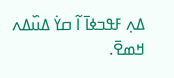ߡߍ߲ ߓߟߏߦߊ߫ ߊ߬ ߛߌ߭ ߡߎ߰ߡߍ ߞߘߐ߫.